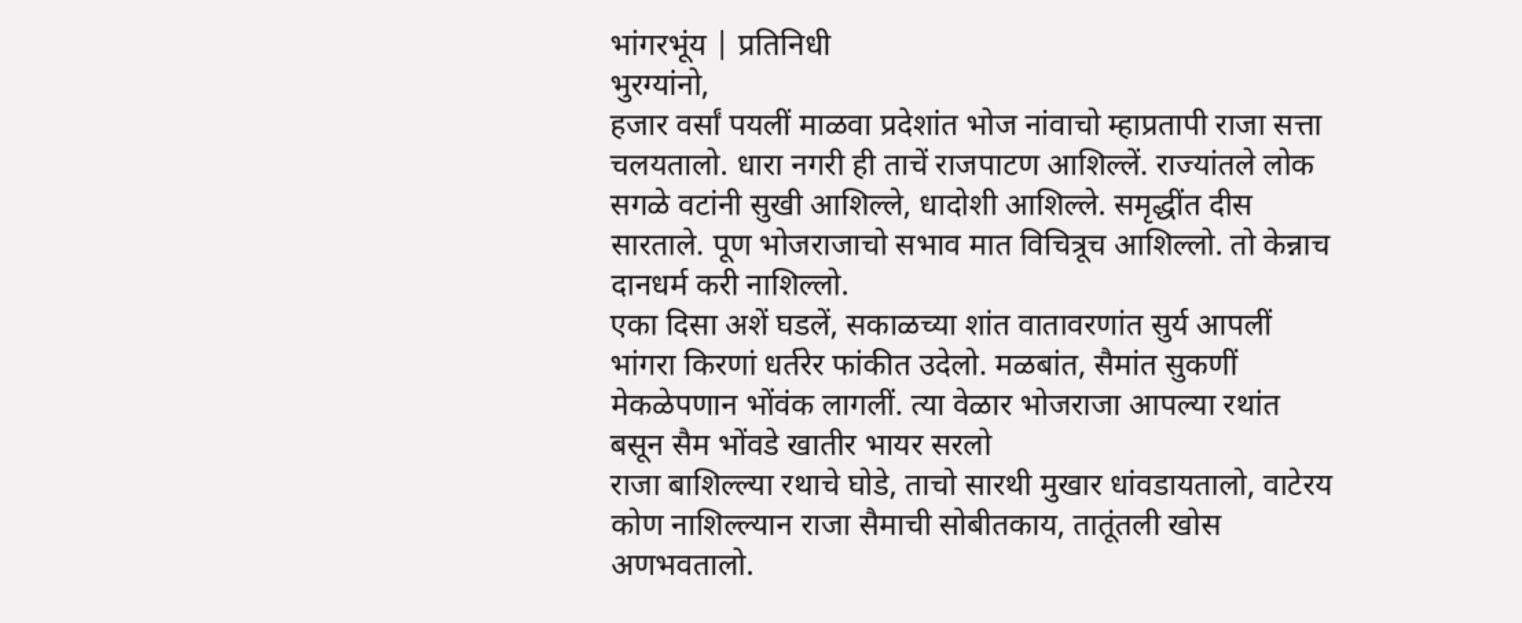भांगरभूंय | प्रतिनिधी
भुरग्यांनो,
हजार वर्सां पयलीं माळवा प्रदेशांत भोज नांवाचो म्हाप्रतापी राजा सत्ता चलयतालो. धारा नगरी ही ताचें राजपाटण आशिल्लें. राज्यांतले लोक सगळे वटांनी सुखी आशिल्ले, धादोशी आशिल्ले. समृद्धींत दीस सारताले. पूण भोजराजाचो सभाव मात विचित्रूच आशिल्लो. तो केन्नाच दानधर्म करी नाशिल्लो.
एका दिसा अशें घडलें, सकाळच्या शांत वातावरणांत सुर्य आपलीं भांगरा किरणां धर्तरेर फांकीत उदेलो. मळबांत, सैमांत सुकणीं मेकळेपणान भोंवंक लागलीं. त्या वेळार भोजराजा आपल्या रथांत बसून सैम भोंवडे खातीर भायर सरलो
राजा बाशिल्ल्या रथाचे घोडे, ताचो सारथी मुखार धांवडायतालो, वाटेरय कोण नाशिल्ल्यान राजा सैमाची सोबीतकाय, तातूंतली खोस अणभवतालो.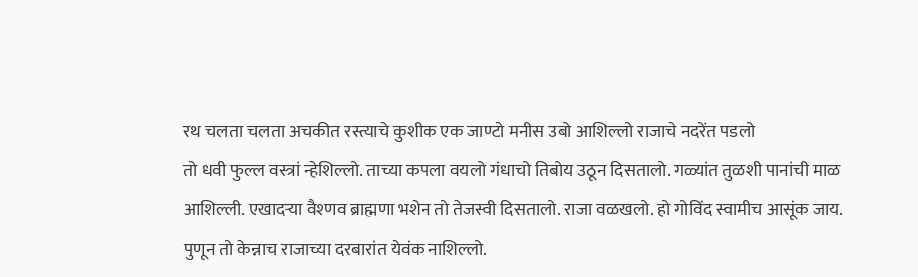रथ चलता चलता अचकीत रस्त्याचे कुशीक एक जाण्टो मनीस उबो आशिल्लो राजाचे नदरेंत पडलो
तो धवी फुल्ल वस्त्रां न्हेशिल्लो. ताच्या कपला वयलो गंधाचो तिबोय उठून दिसतालो. गळ्यांत तुळशी पानांची माळ आशिल्ली. एखादऱ्या वैश्णव ब्राह्मणा भशेन तो तेजस्वी दिसतालो. राजा वळखलो. हो गोविंद स्वामीच आसूंक जाय. पुणून तो केन्नाच राजाच्या दरबारांत येवंक नाशिल्लो.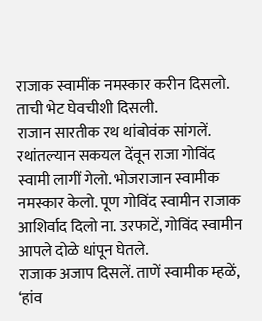राजाक स्वामींक नमस्कार करीन दिसलो. ताची भेट घेवचीशी दिसली.
राजान सारतीक रथ थांबोवंक सांगलें. रथांतल्यान सकयल देंवून राजा गोविंद स्वामी लागीं गेलो. भोजराजान स्वामीक नमस्कार केलो. पूण गोविंद स्वामीन राजाक आशिर्वाद दिलो ना. उरफाटें, गोविंद स्वामीन आपले दोळे धांपून घेतले.
राजाक अजाप दिसलें. ताणें स्वामीक म्हळें, ‘हांव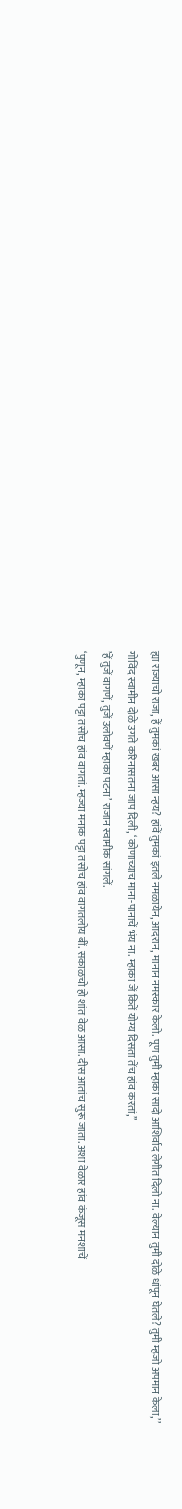ह्या राज्याचो राजा, हें तुमकां खबर आसा न्हय? हांवें तुमकां इतले नमळायेन, आदरान, मानान नमस्कार केलो. पूण तुमी म्हाका सादो आशिर्वाद लेगीत दिलो ना. वेल्यान तुमी दोळे धांपून घेतले? तुमी म्हजो अपमान केला,’’
गोविंद स्वामीन दोळे उगते करिनासतना जाप दिली, ‘कोणाच्याच माना-पानाचें भंय ना. म्हाका जें कितें योग्य दिसता तेंच हांव करतां,’’
’हें तुजें वागणें, तुजें उलोवणें म्हाका पटना’ राजान स्वामीक सांगलें.
‘पुणून, म्हाका पट्टा तसोच हांव वागतां. म्हज्या मनाक पट्टा तसोच हांव वागतलोय बीं. सकाळचो हो शांत वेळ आसा. दीस आतांच सुरू जाता. अशा वेळार हांव कंजूस मनशाचें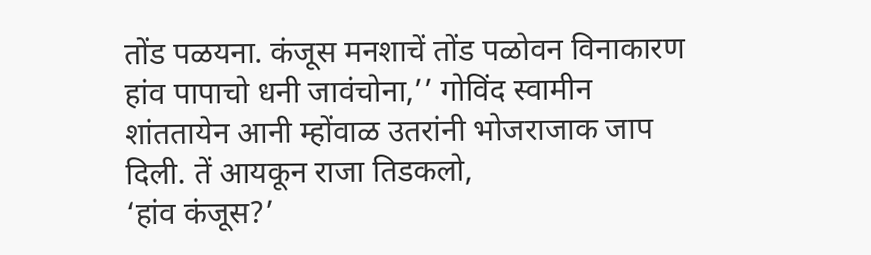तोंड पळयना. कंजूस मनशाचें तोंड पळोवन विनाकारण हांव पापाचो धनी जावंचोना,’’ गोविंद स्वामीन शांततायेन आनी म्होंवाळ उतरांनी भोजराजाक जाप दिली. तें आयकून राजा तिडकलो,
‘हांव कंजूस?’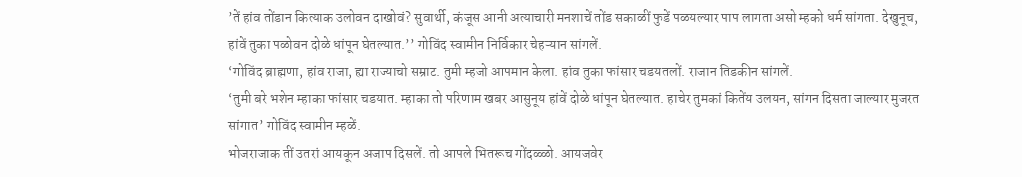’तें हांव तोंडान कित्याक उलोवन दाखोवं? सुवार्थी, कंजूस आनी अत्याचारी मनशाचें तोंड सकाळीं फुडें पळयल्यार पाप लागता असो म्हको धर्म सांगता. देखुनूच, हांवें तुका पळोवन दोळे धांपून घेतल्यात.’’ गोविंद स्वामीन निर्विकार चेहऱ्यान सांगलें.
‘गोविंद ब्राह्मणा, हांव राजा, ह्या राज्याचो सम्राट. तुमी म्हजो आपमान केला. हांव तुका फांसार चडयतलों. राजान तिडकीन सांगलें.
‘तुमी बरे भशेन म्हाका फांसार चडयात. म्हाका तो परिणाम खबर आसुनूय हांवें दोळे धांपून घेतल्यात. हाचेर तुमकां कितेंय उलयन, सांगन दिसता जाल्यार मुजरत सांगात’ गोविंद स्वामीन म्हळें.
भोजराजाक तीं उतरां आयकून अजाप दिसलें. तो आपले भितरूच गोंदळ्ळो. आयजवेर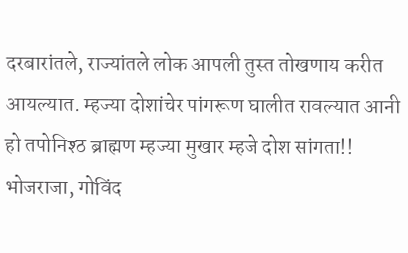दरबारांतले, राज्यांतले लोक आपली तुस्त तोखणाय करीत आयल्यात. म्हज्या दोशांचेर पांगरूण घालीत रावल्यात आनी हो तपोनिश्ठ ब्राह्मण म्हज्या मुखार म्हजे दोश सांगता!! भोजराजा, गोविंद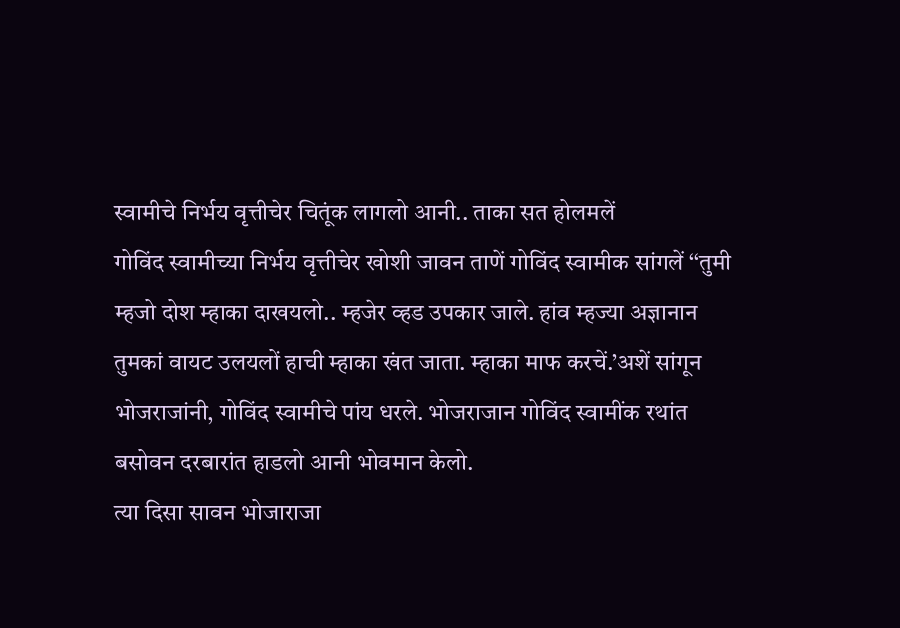स्वामीचे निर्भय वृत्तीचेर चितूंक लागलो आनी.. ताका सत होलमलें
गोविंद स्वामीच्या निर्भय वृत्तीचेर खोशी जावन ताणें गोविंद स्वामीक सांगलें ‘‘तुमी म्हजो दोश म्हाका दाखयलो.. म्हजेर व्हड उपकार जाले. हांव म्हज्या अज्ञानान तुमकां वायट उलयलों हाची म्हाका खंत जाता. म्हाका माफ करचें.’अशें सांगून भोजराजांनी, गोविंद स्वामीचे पांय धरले. भोजराजान गोविंद स्वामींक रथांत बसोवन दरबारांत हाडलो आनी भोवमान केलो.
त्या दिसा सावन भोजाराजा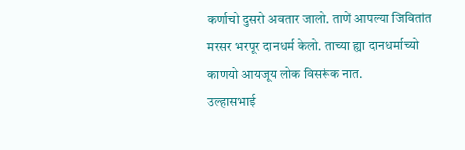कर्णाचो दुसरो अवतार जालो. ताणें आपल्या जिवितांत मरसर भरपूर दानधर्म केलो. ताच्या ह्या दानधर्माच्यो काणयो आयजूय लोक विसरूंक नात.
उल्हासभाई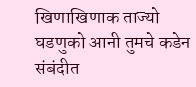खिणाखिणाक ताज्यो घडणुको आनी तुमचे कडेन संबंदीत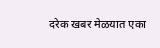दरेक खबर मेळयात एका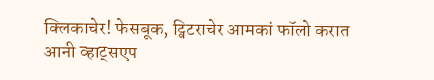क्लिकाचेर! फेसबूक, ट्विटराचेर आमकां फॉलो करात आनी व्हाट्सएप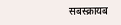सबस्क्रायब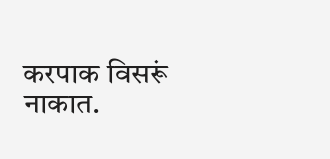करपाक विसरूं नाकात.